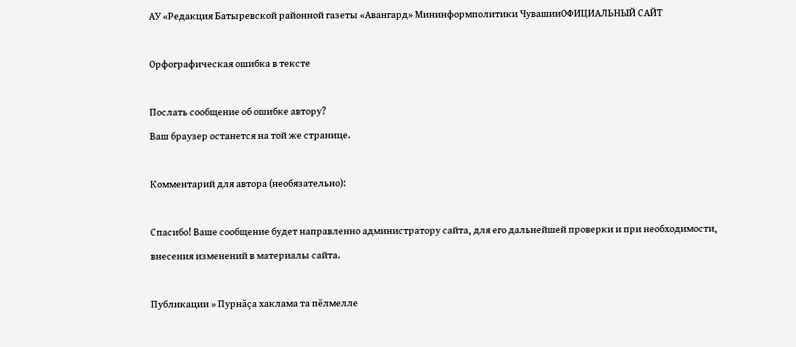АУ «Редакция Батыревской районной газеты «Авангард» Мининформполитики ЧувашииОФИЦИАЛЬНЫЙ САЙТ

Орфографическая ошибка в тексте

Послать сообщение об ошибке автору?
Ваш браузер останется на той же странице.

Комментарий для автора (необязательно):

Спасибо! Ваше сообщение будет направленно администратору сайта, для его дальнейшей проверки и при необходимости, внесения изменений в материалы сайта.

Публикации » Пурнăçа хаклама та пĕлмелле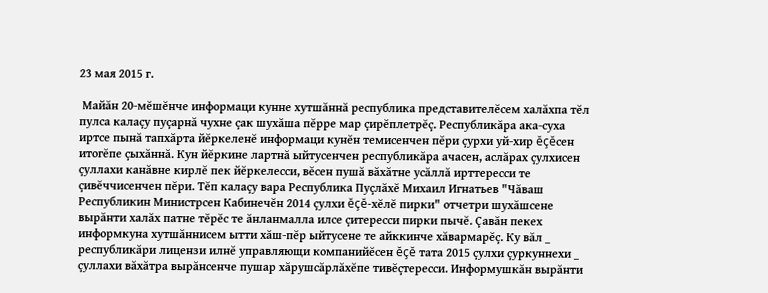23 мая 2015 г.

 Майăн 20-мĕшĕнче информаци кунне хутшăннă республика представителĕсем халăхпа тĕл пулса калаçу пуçарнă чухне çак шухăша пĕрре мар çирĕплетрĕç. Республикăра ака-суха иртсе пынă тапхăрта йĕркеленĕ информаци кунĕн темисенчен пĕри çурхи уй-хир ĕçĕсен итогĕпе çыхăннă. Кун йĕркине лартнă ыйтусенчен республикăра ачасен, аслăрах çулхисен çуллахи канăвне кирлĕ пек йĕркелесси, вĕсен пушă вăхăтне усăллă ирттересси те çивĕччисенчен пĕри. Тĕп калаçу вара Республика Пуçлăхĕ Михаил Игнатьев "Чăваш Республикин Министрсен Кабинечĕн 2014 çулхи ĕçĕ-хĕлĕ пирки" отчетри шухăшсене вырăнти халăх патне тĕрĕс те ăнланмалла илсе çитересси пирки пычĕ. Çавăн пекех информкуна хутшăннисем ытти хăш-пĕр ыйтусене те айккинче хăвармарĕç. Ку вăл _ республикăри лицензи илнĕ управляющи компанийĕсен ĕçĕ тата 2015 çулхи çуркуннехи _ çуллахи вăхăтра вырăнсенче пушар хăрушсăрлăхĕпе тивĕçтересси. Информушкăн вырăнти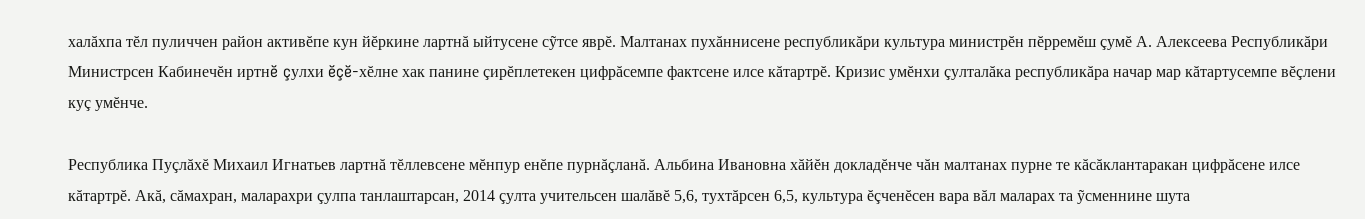халăхпа тĕл пуличчен район активĕпе кун йĕркине лартнă ыйтусене сỹтсе яврĕ. Малтанах пухăннисене республикăри культура министрĕн пĕрремĕш çумĕ А. Алексеева Республикăри Министрсен Кабинечĕн иртнĕ çулхи ĕçĕ-хĕлне хак панине çирĕплетекен цифрăсемпе фактсене илсе кăтартрĕ. Кризис умĕнхи çулталăка республикăра начар мар кăтартусемпе вĕçлени куç умĕнче.

Республика Пуçлăхĕ Михаил Игнатьев лартнă тĕллевсене мĕнпур енĕпе пурнăçланă. Альбина Ивановна хăйĕн докладĕнче чăн малтанах пурне те кăсăклантаракан цифрăсене илсе кăтартрĕ. Акă, сăмахран, маларахри çулпа танлаштарсан, 2014 çулта учительсен шалăвĕ 5,6, тухтăрсен 6,5, культура ĕçченĕсен вара вăл маларах та ỹсменнине шута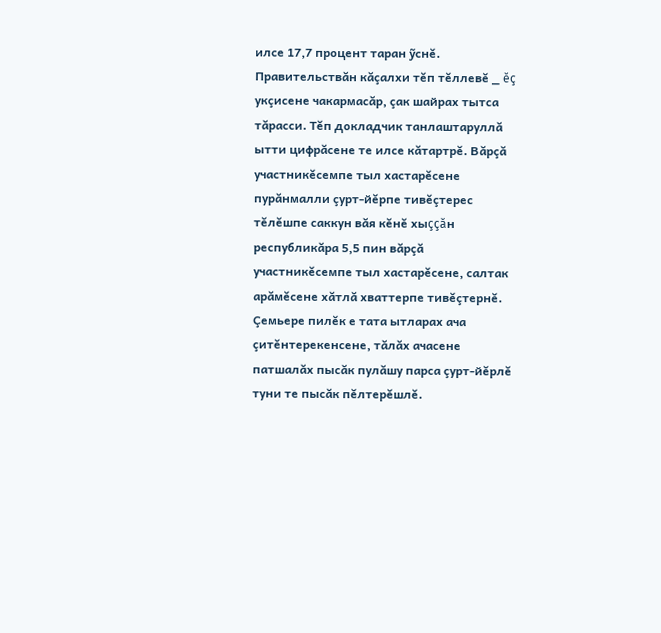илсе 17,7 процент таран ỹснĕ. Правительствăн кăçалхи тĕп тĕллевĕ _ ĕç укçисене чакармасăр, çак шайрах тытса тăрасси. Тĕп докладчик танлаштаруллă ытти цифрăсене те илсе кăтартрĕ. Вăрçă участникĕсемпе тыл хастарĕсене пурăнмалли çурт-йĕрпе тивĕçтерес тĕлĕшпе саккун вăя кĕнĕ хыççăн республикăра 5,5 пин вăрçă участникĕсемпе тыл хастарĕсене, салтак арăмĕсене хăтлă хваттерпе тивĕçтернĕ. Çемьере пилĕк е тата ытларах ача çитĕнтерекенсене, тăлăх ачасене патшалăх пысăк пулăшу парса çурт-йĕрлĕ туни те пысăк пĕлтерĕшлĕ.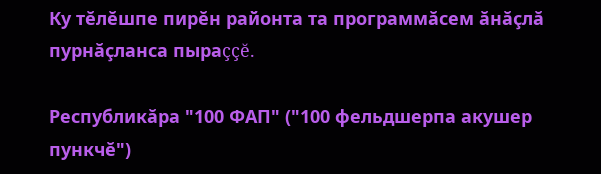Ку тĕлĕшпе пирĕн районта та программăсем ăнăçлă пурнăçланса пыраççĕ.

Республикăра "100 ФАП" ("100 фельдшерпа акушер пункчĕ")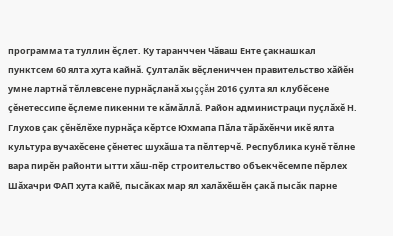программа та туллин ĕçлет. Ку таранччен Чăваш Енте çакнашкал пунктсем 60 ялта хута кайнă. Çулталăк вĕçлениччен правительство хăйĕн умне лартнă тĕллевсене пурнăçланă хыççăн 2016 çулта ял клубĕсене çĕнетессипе ĕçлеме пикенни те кăмăллă. Район администраци пуçлăхĕ Н. Глухов çак çĕнĕлĕхе пурнăçа кĕртсе Юхмапа Пăла тăрăхĕнчи икĕ ялта культура вучахĕсене çĕнетес шухăша та пĕлтерчĕ. Республика кунĕ тĕлне вара пирĕн районти ытти хăш-пĕр строительство объекчĕсемпе пĕрлех Шăхачри ФАП хута кайĕ, пысăках мар ял халăхĕшĕн çакă пысăк парне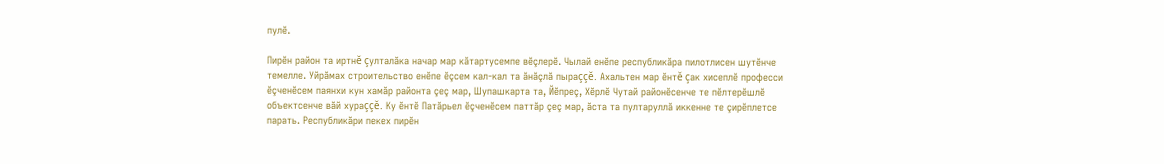пулĕ.

Пирĕн район та иртнĕ çулталăка начар мар кăтартусемпе вĕçлерĕ. Чылай енĕпе республикăра пилотлисен шутĕнче темелле. Уйрăмах строительство енĕпе ĕçсем кал-кал та ăнăçлă пыраççĕ. Ахальтен мар ĕнтĕ çак хисеплĕ професси ĕçченĕсем паянхи кун хамăр районта çеç мар, Шупашкарта та, Йĕпреç, Хĕрлĕ Чутай районĕсенче те пĕлтерĕшлĕ объектсенче вăй хураççĕ. Ку ĕнтĕ Патăрьел ĕçченĕсем паттăр çеç мар, ăста та пултаруллă иккенне те çирĕплетсе парать. Республикăри пекех пирĕн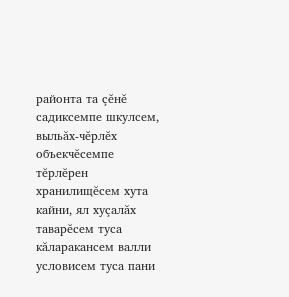районта та çĕнĕ садиксемпе шкулсем, выльăх-чĕрлĕх объекчĕсемпе тĕрлĕрен хранилищĕсем хута кайни, ял хуçалăх таварĕсем туса кăларакансем валли условисем туса пани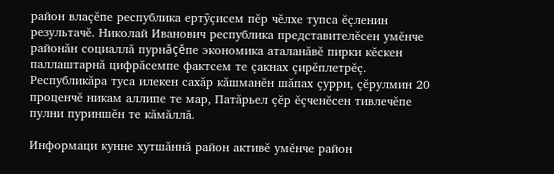район влаçĕпе республика ертỹçисем пĕр чĕлхе тупса ĕçленин результачĕ. Николай Иванович республика представителĕсен умĕнче районăн социаллă пурнăçĕпе экономика аталанăвĕ пирки кĕскен паллаштарнă цифрăсемпе фактсем те çакнах çирĕплетрĕç. Республикăра туса илекен сахăр кăшманĕн шăпах çурри, çĕрулмин 20 проценчĕ никам аллипе те мар, Патăрьел çĕр ĕçченĕсен тивлечĕпе пулни пуриншĕн те кăмăллă.

Информаци кунне хутшăннă район активĕ умĕнче район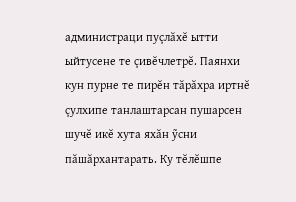администраци пуçлăхĕ ытти ыйтусене те çивĕчлетрĕ. Паянхи кун пурне те пирĕн тăрăхра иртнĕ çулхипе танлаштарсан пушарсен шучĕ икĕ хута яхăн ỹсни пăшăрхантарать. Ку тĕлĕшпе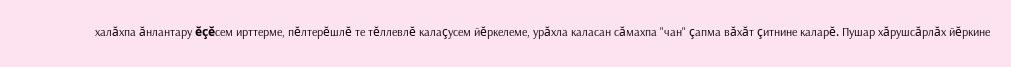халăхпа ăнлантару ĕçĕсем ирттерме, пĕлтерĕшлĕ те тĕллевлĕ калаçусем йĕркелеме, урăхла каласан сăмахпа "чан" çапма вăхăт çитнине каларĕ. Пушар хăрушсăрлăх йĕркине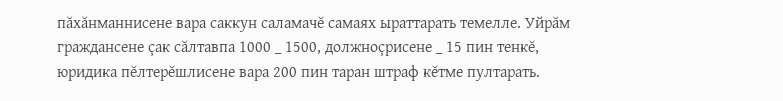пăхăнманнисене вара саккун саламачĕ самаях ыраттарать темелле. Уйрăм граждансене çак сăлтавпа 1000 _ 1500, должноçрисене _ 15 пин тенкĕ, юридика пĕлтерĕшлисене вара 200 пин таран штраф кĕтме пултарать.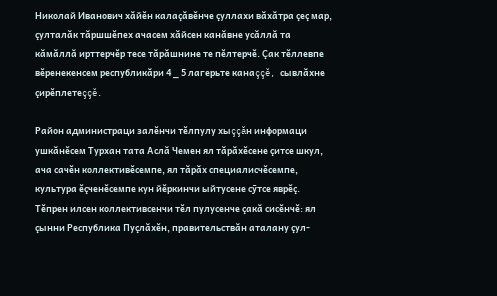Николай Иванович хăйĕн калаçăвĕнче çуллахи вăхăтра çеç мар, çулталăк тăршшĕпех ачасем хăйсен канăвне усăллă та кăмăллă ирттерчĕр тесе тăрăшнине те пĕлтерчĕ. Çак тĕллевпе вĕренекенсем республикăри 4 _ 5 лагерьте канаççĕ, сывлăхне çирĕплетеççĕ.

Район администраци залĕнчи тĕлпулу хыççăн информаци ушкăнĕсем Турхан тата Аслă Чемен ял тăрăхĕсене çитсе шкул, ача сачĕн коллективĕсемпе, ял тăрăх специалисчĕсемпе, культура ĕçченĕсемпе кун йĕркинчи ыйтусене сỹтсе яврĕç. Тĕпрен илсен коллективсенчи тĕл пулусенче çакă сисĕнчĕ: ял çынни Республика Пуçлăхĕн, правительствăн аталану çул-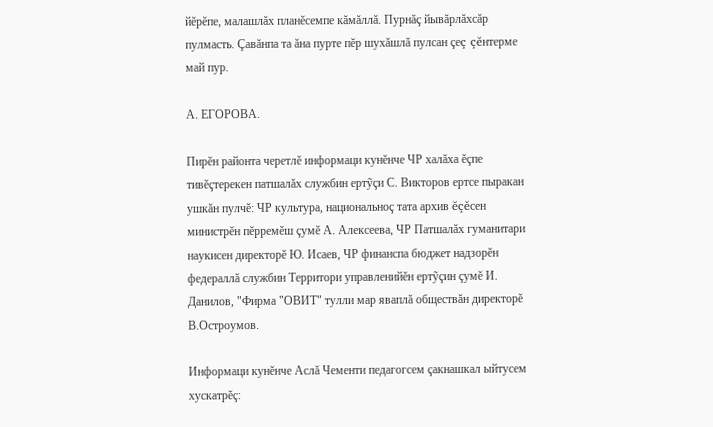йĕрĕпе, малашлăх планĕсемпе кăмăллă. Пурнăç йывăрлăхсăр пулмасть. Çавăнпа та ăна пурте пĕр шухăшлă пулсан çеç çĕнтерме май пур.

А. ЕГОРОВА.

Пирĕн районта черетлĕ информаци кунĕнче ЧР халăха ĕçпе тивĕçтерекен патшалăх службин ертỹçи С. Викторов ертсе пыракан ушкăн пулчĕ: ЧР культура, национальноç тата архив ĕçĕсен министрĕн пĕрремĕш çумĕ А. Алексеева, ЧР Патшалăх гуманитари наукисен директорĕ Ю. Исаев, ЧР финанспа бюджет надзорĕн федераллă службин Территори управленийĕн ертỹçин çумĕ И. Данилов, "Фирма "ОВИТ" тулли мар яваплă обществăн директорĕ В.Остроумов.

Информаци кунĕнче Аслă Чементи педагогсем çакнашкал ыйтусем хускатрĕç: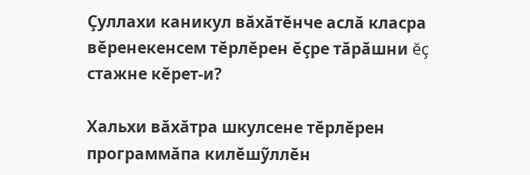Çуллахи каникул вăхăтĕнче аслă класра вĕренекенсем тĕрлĕрен ĕçре тăрăшни ĕç стажне кĕрет-и?

Хальхи вăхăтра шкулсене тĕрлĕрен программăпа килĕшỹллĕн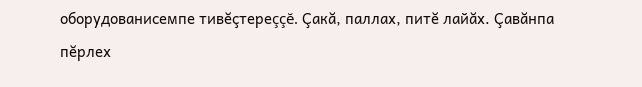оборудованисемпе тивĕçтереççĕ. Çакă, паллах, питĕ лайăх. Çавăнпа пĕрлех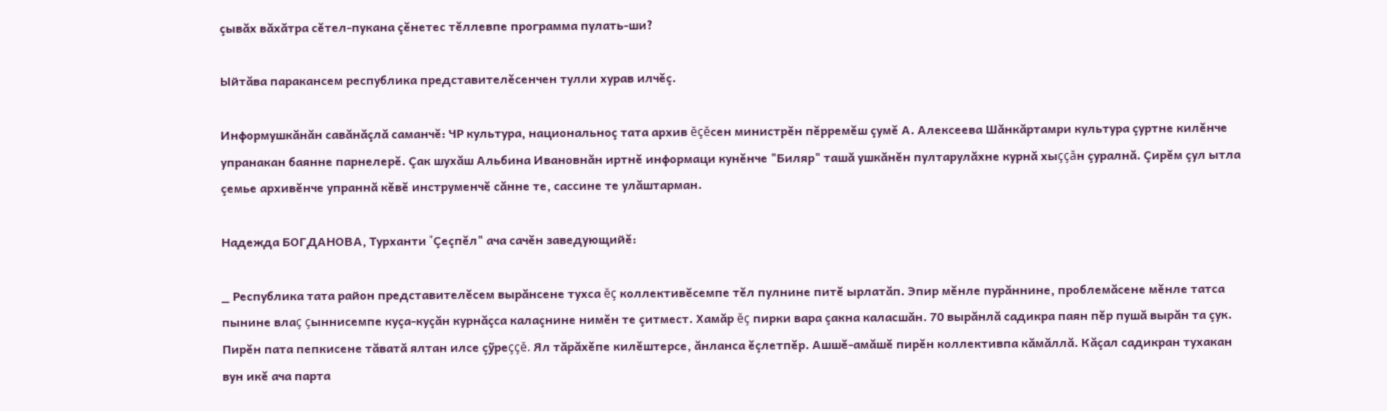çывăх вăхăтра сĕтел-пукана çĕнетес тĕллевпе программа пулать-ши?

Ыйтăва паракансем республика представителĕсенчен тулли хурав илчĕç.

Информушкăнăн савăнăçлă саманчĕ: ЧР культура, национальноç тата архив ĕçĕсен министрĕн пĕрремĕш çумĕ А. Алексеева Шăнкăртамри культура çуртне килĕнче упранакан баянне парнелерĕ. Çак шухăш Альбина Ивановнăн иртнĕ информаци кунĕнче "Биляр" ташă ушкăнĕн пултарулăхне курнă хыççăн çуралнă. Çирĕм çул ытла çемье архивĕнче упраннă кĕвĕ инструменчĕ сăнне те, сассине те улăштарман.

Надежда БОГДАНОВА, Турханти "Çеçпĕл" ача сачĕн заведующийĕ:

_ Республика тата район представителĕсем вырăнсене тухса ĕç коллективĕсемпе тĕл пулнине питĕ ырлатăп. Эпир мĕнле пурăннине, проблемăсене мĕнле татса пынине влаç çыннисемпе куçа-куçăн курнăçса калаçнине нимĕн те çитмест. Хамăр ĕç пирки вара çакна каласшăн. 70 вырăнлă садикра паян пĕр пушă вырăн та çук. Пирĕн пата пепкисене тăватă ялтан илсе çỹреççĕ. Ял тăрăхĕпе килĕштерсе, ăнланса ĕçлетпĕр. Ашшĕ-амăшĕ пирĕн коллективпа кăмăллă. Кăçал садикран тухакан вун икĕ ача парта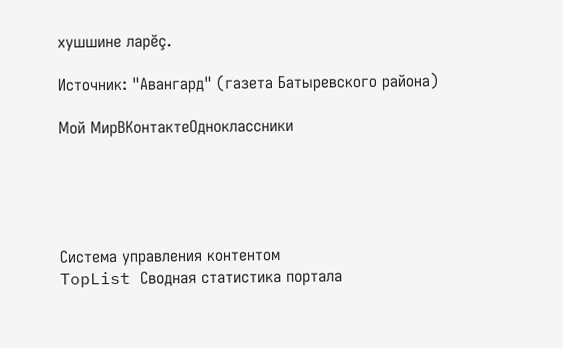хушшине ларĕç.

Источник: "Авангард" (газета Батыревского района)

Мой МирВКонтактеОдноклассники





Система управления контентом
TopList Сводная статистика портала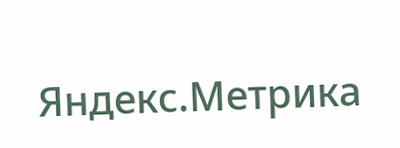Яндекс.Метрика